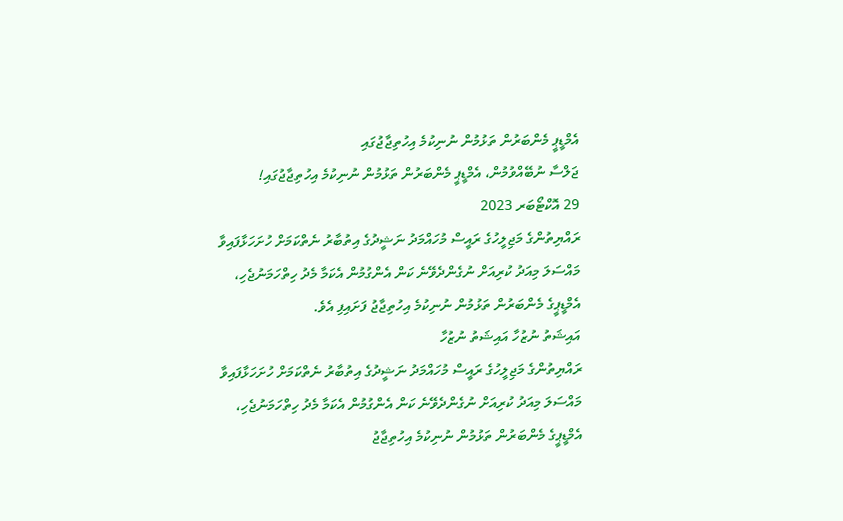އެމްޑީޕީ މެންބަރުން ތަޅުމުން ނުނިކުމެ އިހުތިޖާޖުގައި
ޖަލްސާ ނުބޭއްވުމުން، އެމްޑީޕީ މެންބަރުން ތަޅުމުން ނުނިކުމެ އިހުތިޖާޖުގައި!
29 އޮކްޓޯބަރ 2023
ރައްޔިތުންގެ މަޖިލީހުގެ ރައީސް މުހައްމަދު ނަޝީދުގެ އިތުބާރު ނެތްކަމަށް ހުށަހަޅާފައިވާ މައްސަލަ މިއަދު ކުރިއަށް ނުގެންދެވޭނެ ކަން އެންގުމުން އެކަމާ މެދު ހިތްހަމަނުޖެހި، އެމްޑީޕީގެ މެންބަރުން ތަޅުމުން ނުނިކުމެ އިހުތިޖާޖު ފަށައިފި އެވެ.
އައިޝަތު ނުޒުހާ އައިޝަތު ނުޒުހާ
ރައްޔިތުންގެ މަޖިލީހުގެ ރައީސް މުހައްމަދު ނަޝީދުގެ އިތުބާރު ނެތްކަމަށް ހުށަހަޅާފައިވާ މައްސަލަ މިއަދު ކުރިއަށް ނުގެންދެވޭނެ ކަން އެންގުމުން އެކަމާ މެދު ހިތްހަމަނުޖެހި، އެމްޑީޕީގެ މެންބަރުން ތަޅުމުން ނުނިކުމެ އިހުތިޖާޖު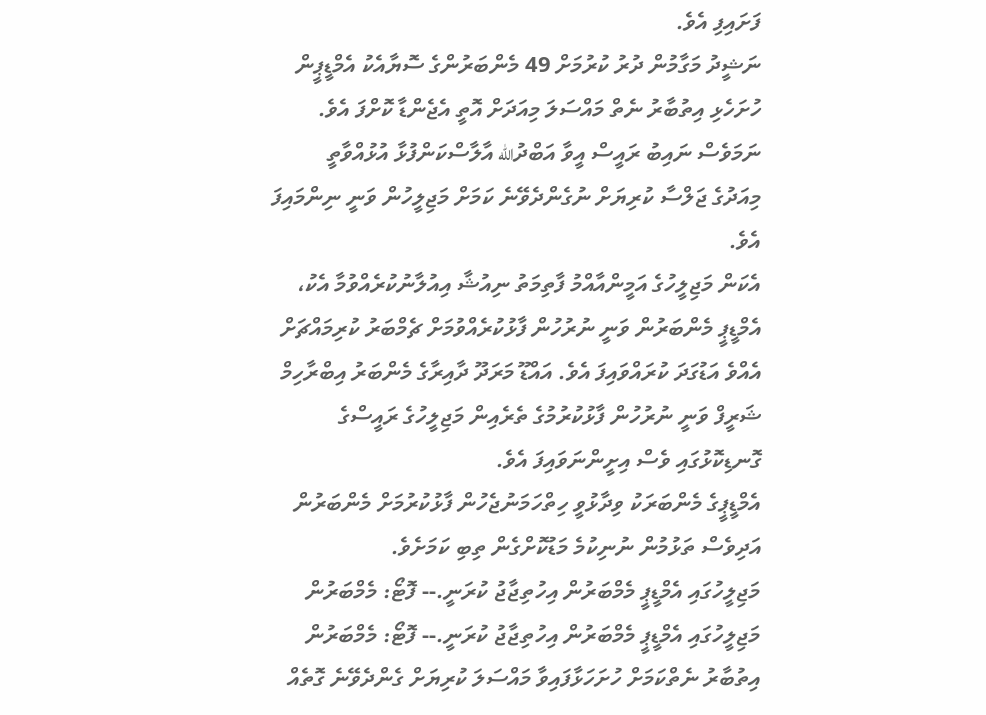ފަށައިފި އެވެ.
ނަޝީދު މަގާމުން ދުރު ކުރުމަށް 49 މެންބަރުންގެ ސޮޔާއެކު އެމްޑީޕީން ހުށަހެޅި އިތުބާރު ނެތް މައްސަލަ މިއަދަށް އޮތީ އެޖެންޑާ ކޮށްފަ އެވެ. ނަމަވެސް ނައިބު ރައީސް އީވާ އަބްދުالله އާލާސްކަންފުޅާ އުޅުއްވާތީ މިއަދުގެ ޖަލްސާ ކުރިޔަށް ނުގެންދެވޭނެ ކަމަށް މަޖިލީހުން ވަނީ ނިންމައިފަ އެވެ.
އެކަން މަޖިލީހުގެ އަމީންއާއްމު ފާތިމަތު ނިއުޝާ އިއުލާނުކުރެއްވުމާ އެކު، އެމްޑީޕީ މެންބަރުން ވަނީ ނުރުހުން ފާޅުކުރެއްވުމަށް ޗެމްބަރު ކުރިމައްޗަށް އެއްވެ އަޑުގަދަ ކުރައްވައިފަ އެވެ. އައްޑޫ މަރަދޫ ދާއިރާގެ މެންބަރު އިބްރާހިމް ޝަރީފް ވަނީ ނުރުހުން ފާޅުކުރުމުގެ ތެރެއިން މަޖިލީހުގެ ރައީސްގެ ގޮނޑިކޮޅުގައި ވެސް އިށީންނަވައިފަ އެވެ.
އެމްޑީޕީގެ މެންބަރަކު ވިދާޅުވީ ހިތްހަމަނުޖެހުން ފާޅުކުރުމަށް މެންބަރުން އަދިވެސް ތަޅުމުން ނުނިކުމެ މަޑުކޮށްގެން ތިބި ކަމަށެވެ.
މަޖިލީހުގައި އެމްޑީޕީ މެމްބަރުން އިހުތިޖާޖު ކުރަނީ.-- ފޮޓޯ: މެމްބަރުން
މަޖިލީހުގައި އެމްޑީޕީ މެމްބަރުން އިހުތިޖާޖު ކުރަނީ.-- ފޮޓޯ: މެމްބަރުން
އިތުބާރު ނެތްކަމަށް ހުށަހަޅާފައިވާ މައްސަލަ ކުރިޔަށް ގެންދެވޭނެ ގޮތެއް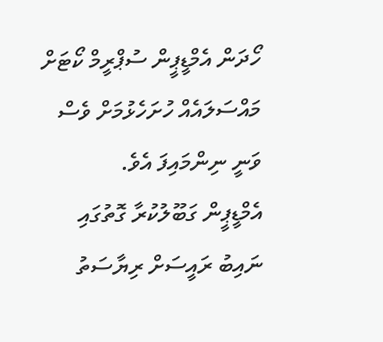ހޯދަން އެމްޑީޕީން ސުޕްރީމް ކޯޓަށް މައްސަލައެއް ހުށަހެޅުމަށް ވެސް ވަނީ ނިންމައިފަ އެވެ.
އެމްޑީޕީން ގަބޫލުކުރާ ގޮތުގައި ނައިބު ރައީސަށް ރިޔާސަތު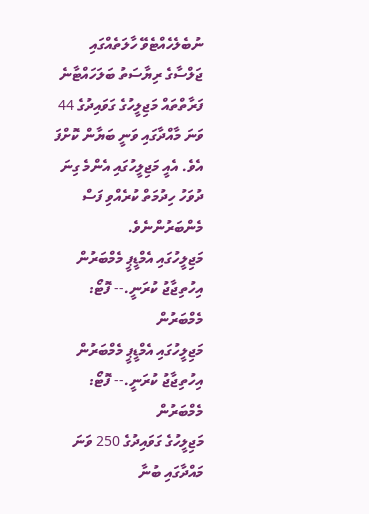ނުބެލެހެއްޓެވޭ ހާލަތެއްގައި ޖަލްސާގެ ރިޔާސަތު ބަލަހައްޓާނެ ފަރާތްތައް މަޖިލީހުގެ ގަވައިދުގެ 44 ވަނަ މާއްދާގައި ވަނީ ބަޔާން ކޮށްފަ އެވެ. އެއީ މަޖިލީހުގައި އެންމެ ގިނަ ދުވަހު ހިދުމަތް ކުރެއްވި ފަސް މެންބަރުންނެވެ.
މަޖިލީހުގައި އެމްޑީޕީ މެމްބަރުން އިހުތިޖާޖު ކުރަނީ.-- ފޮޓޯ: މެމްބަރުން
މަޖިލީހުގައި އެމްޑީޕީ މެމްބަރުން އިހުތިޖާޖު ކުރަނީ.-- ފޮޓޯ: މެމްބަރުން
މަޖިލީހުގެ ގަވައިދުގެ 250 ވަނަ މައްދާގައި ބުނާ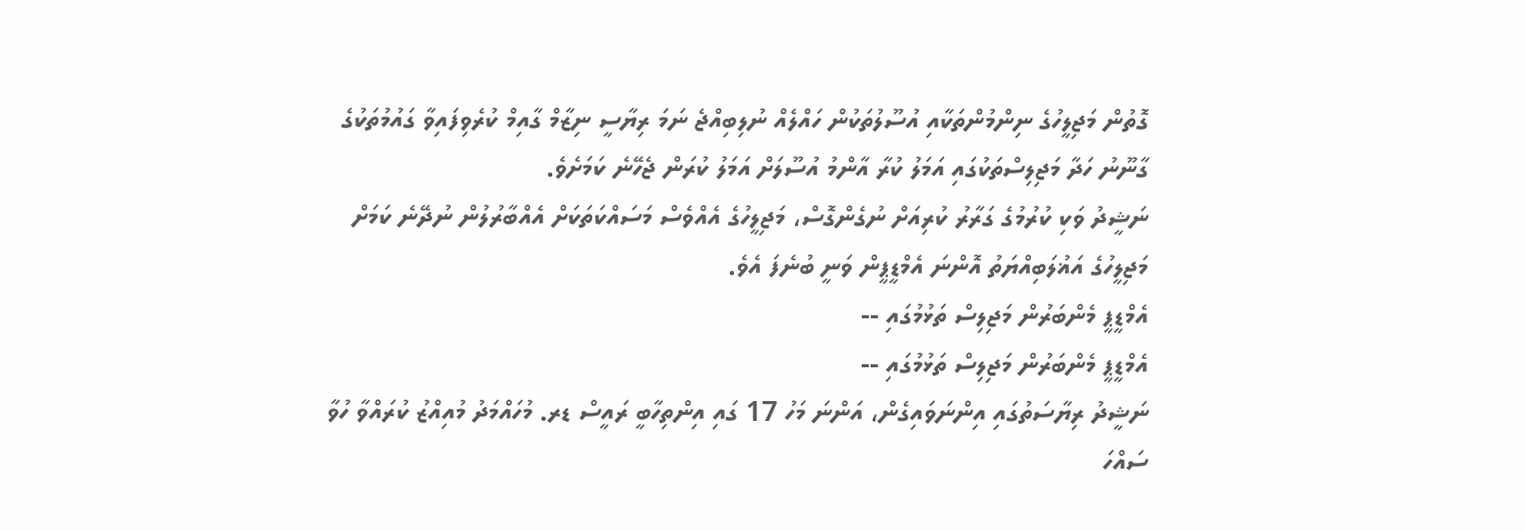ގޮތުން މަޖިލީހުގެ ނިންމުންތަކާއި އުސޫލުތަކުން ހައްލެއް ނުލިބިއްޖެ ނަމަ ރިޔާސީ ނިޒާމް ގާއިމް ކުރެވިފައިވާ ގައުމުތަކުގެ ގާނޫނު ހަދާ މަޖިލިސްތަކުގައި އަމަލު ކުރާ އާންމު އުސޫލަށް އަމަލު ކުރަން ޖެހޭނެ ކަމަށެވެ.
ނަޝީދު ވަކި ކުރުމުގެ ގަރާރު ކުރިއަށް ނުގެންގޮސް، މަޖިލީހުގެ އެއްވެސް މަސައްކަތަކަށް އެއްބާރުލުން ނުދޭނެ ކަމަށް މަޖިލީހުގެ އަޣުލަބިއްޔަތު އޮންނަ އެމްޑީޕީން ވަނީ ބުނެފަ އެވެ.
އެމްޑީޕީ މެންބަރުން މަޖިލިސް ތަޅުމުގައި --
އެމްޑީޕީ މެންބަރުން މަޖިލިސް ތަޅުމުގައި --
ނަޝީދު ރިޔާސަތުގައި އިންނަވައިގެން، އަންނަ މަހު 17 ގައި އިންތިހާބީ ރައީސް ޑރ. މުހައްމަދު މުއިއްޒު ކުރައްވާ ހުވާ ސައްހަ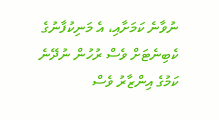ނުވާނެ ކަމަށާއި، އެ މަނިކުފާނުގެ ކެބިނެޓަށް ވެސް ރުހުން ނުދޭނެ ކަމުގެ އިންޒާރު ވެސް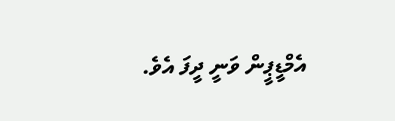އެމްޑީޕީން ވަނީ ދީފަ އެވެ.